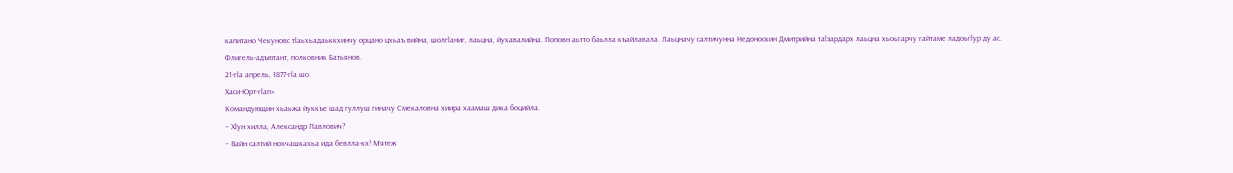капитано Чекуновс тӏаьхьадаьккхинчу орцано цхьаъ вийна, шолгӏаниг, лаьцна, йухавалийна. Поповн аьтто баьлла къайлавала. Лаьцначу салтичунна Недоноскин Дмитрийна таӏзардарх лаьцна хьоьгарчу гайтаме ладоьгӏур ду ас.
Флигель-адъютант, полковник Батьянов.
21-гӏа апрель, 1877-гӏа шо.
Хаси-Юрт-гӏап»
Командующин хьаьжа йуккъе шад гуллуш гиначу Смекаловна хиира хаамаш дика боцийла.
– Хӏун хилла, Александр Павлович?
– Вайн салтий нохчашкахьа ида бевлла-кх! Мятеж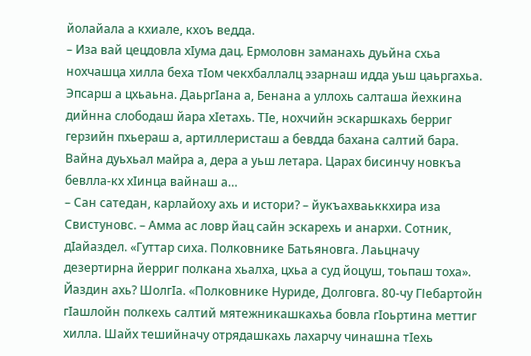йолайала а кхиале, кхоъ ведда.
– Иза вай цецдовла хӏума дац. Ермоловн заманахь дуьйна схьа нохчашца хилла беха тӏом чекхбаллалц эзарнаш идда уьш цаьргахьа. Эпсарш а цхьаьна. Даьргӏана а, Бенана а уллохь салташа йехкина дийнна слободаш йара хӏетахь. Тӏе, нохчийн эскаршкахь берриг герзийн пхьераш а, артиллеристаш а бевдда бахана салтий бара. Вайна дуьхьал майра а, дера а уьш летара. Царах бисинчу новкъа бевлла-кх хӏинца вайнаш а…
– Сан сатедан, карлайоху ахь и истори? – йукъахваьккхира иза Свистуновс. – Амма ас ловр йац сайн эскарехь и анархи. Сотник, дӏайаздел. «Гуттар сиха. Полковнике Батьяновга. Лаьцначу дезертирна йерриг полкана хьалха, цхьа а суд йоцуш, тоьпаш тоха». Йаздин ахь? Шолгӏа. «Полковнике Нуриде, Долговга. 80-чу ГІебартойн гӏашлойн полкехь салтий мятежникашкахьа бовла гӏоьртина меттиг хилла. Шайх тешийначу отрядашкахь лахарчу чинашна тӏехь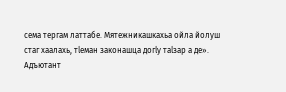сема тергам латтабе. Мятежникашкахьа ойла йолуш стаг хаалахь, тӏеман законашца догӏу таӏзар а де».
Адъютант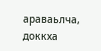араваьлча, доккха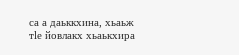са а даьккхина, хьаьж тӏе йовлакх хьаькхира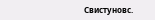Свистуновс.